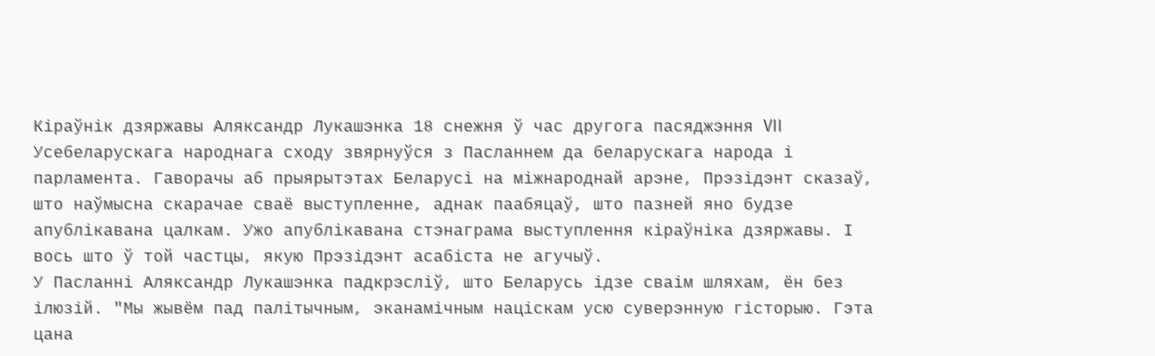Кіраўнік дзяржавы Аляксандр Лукашэнка 18 снежня ў час другога пасяджэння VII Усебеларускага народнага сходу звярнуўся з Пасланнем да беларускага народа і парламента. Гаворачы аб прыярытэтах Беларусі на міжнароднай арэне, Прэзідэнт сказаў, што наўмысна скарачае сваё выступленне, аднак паабяцаў, што пазней яно будзе апублікавана цалкам. Ужо апублікавана стэнаграма выступлення кіраўніка дзяржавы. І вось што ў той частцы, якую Прэзідэнт асабіста не агучыў.
У Пасланні Аляксандр Лукашэнка падкрэсліў, што Беларусь ідзе сваім шляхам, ён без ілюзій. "Мы жывём пад палітычным, эканамічным націскам усю суверэнную гісторыю. Гэта цана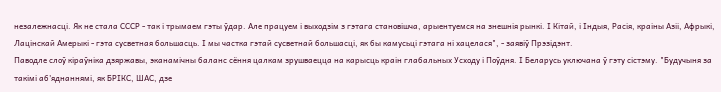незалежнасці. Як не стала СССР - так і трымаем гэты ўдар. Але працуем і выходзім з гэтага становішча, арыентуемся на знешнія рынкі. І Кітай, і Індыя, Расія, краіны Азіі, Афрыкі, Лацінскай Амерыкі - гэта сусветная большасць. І мы частка гэтай сусветнай большасці, як бы камусьці гэтага ні хацелася", - заявіў Прэзідэнт.
Паводле слоў кіраўніка дзяржавы, эканамічны баланс сёння цалкам зрушваецца на карысць краін глабальных Усходу і Поўдня. І Беларусь уключана ў гэту сістэму. "Будучыня за такімі аб'яднаннямі, як БРІКС, ШАС, дзе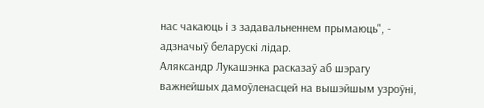нас чакаюць і з задавальненнем прымаюць", - адзначыў беларускі лідар.
Аляксандр Лукашэнка расказаў аб шэрагу важнейшых дамоўленасцей на вышэйшым узроўні,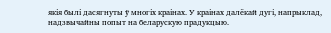якія былі дасягнуты ў многіх краінах. У краінах далёкай дугі, напрыклад, надзвычайны попыт на беларускую прадукцыю.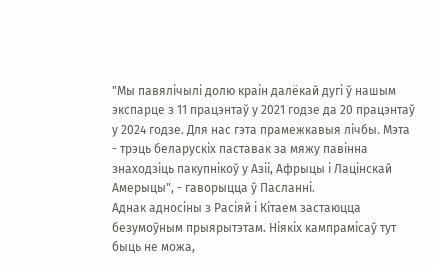"Мы павялічылі долю краін далёкай дугі ў нашым экспарце з 11 працэнтаў у 2021 годзе да 20 працэнтаў у 2024 годзе. Для нас гэта прамежкавыя лічбы. Мэта - трэць беларускіх паставак за мяжу павінна знаходзіць пакупнікоў у Азіі, Афрыцы і Лацінскай Амерыцы", - гаворыцца ў Пасланні.
Аднак адносіны з Расіяй і Кітаем застаюцца безумоўным прыярытэтам. Ніякіх кампрамісаў тут быць не можа,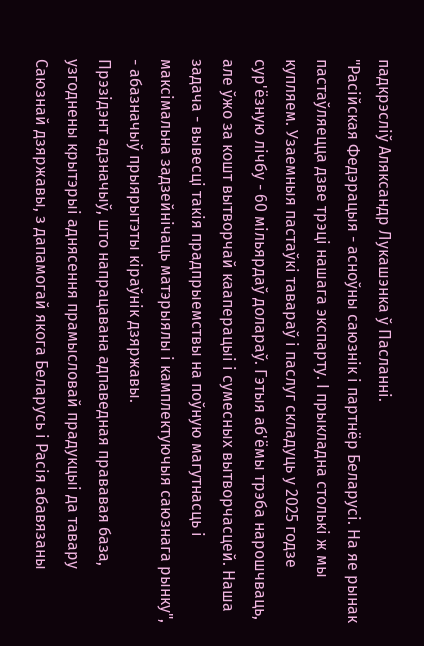падкрэсліў Аляксандр Лукашэнка ў Пасланні.
"Расійская Федэрацыя - асноўны саюзнік і партнёр Беларусі. На яе рынак пастаўляецца дзве трэці нашага экспарту. І прыкладна столькі ж мы купляем. Узаемныя пастаўкі тавараў і паслуг складуць у 2025 годзе сур'ёзную лічбу - 60 мільярдаў долараў. Гэтыя аб'ёмы трэба нарошчваць, але ўжо за кошт вытворчай кааперацыі і сумесных вытворчасцей. Наша задача - вывесці такія прадпрыемствы на поўную магутнасць і максімальна задзейнічаць матэрыялы і камплектуючыя саюзнага рынку", - абазначыў прыярытэты кіраўнік дзяржавы.
Прэзідэнт адзначыў, што напрацавана адпаведная прававая база, узгоднены крытэрыі аднясення прамысловай прадукцыі да тавару Саюзнай дзяржавы, з дапамогай якога Беларусь і Расія абавязаны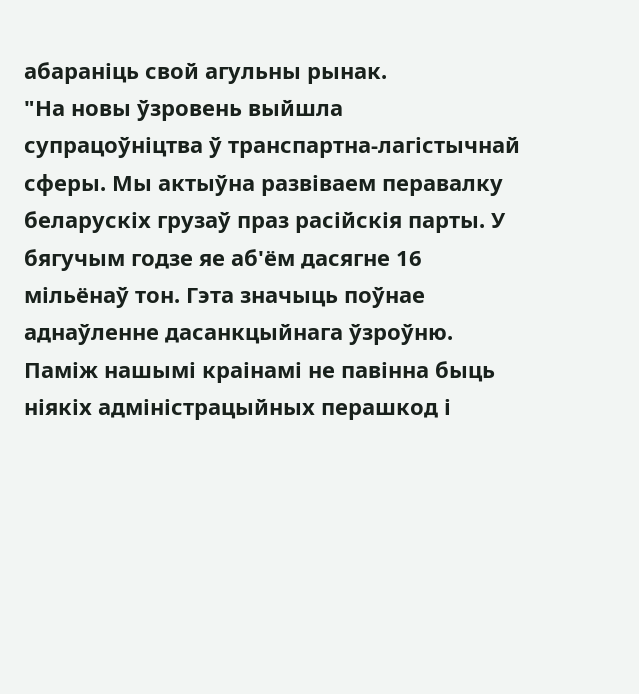абараніць свой агульны рынак.
"На новы ўзровень выйшла супрацоўніцтва ў транспартна-лагістычнай сферы. Мы актыўна развіваем перавалку беларускіх грузаў праз расійскія парты. У бягучым годзе яе аб'ём дасягне 16 мільёнаў тон. Гэта значыць поўнае аднаўленне дасанкцыйнага ўзроўню. Паміж нашымі краінамі не павінна быць ніякіх адміністрацыйных перашкод і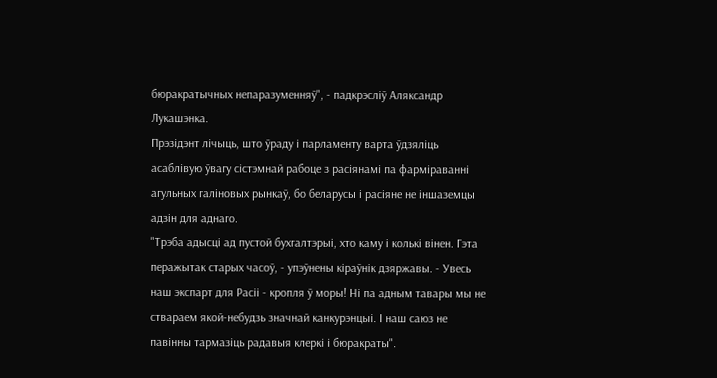бюракратычных непаразуменняў", - падкрэсліў Аляксандр Лукашэнка.
Прэзідэнт лічыць, што ўраду і парламенту варта ўдзяліць асаблівую ўвагу сістэмнай рабоце з расіянамі па фарміраванні агульных галіновых рынкаў, бо беларусы і расіяне не іншаземцы адзін для аднаго.
"Трэба адысці ад пустой бухгалтэрыі, хто каму і колькі вінен. Гэта перажытак старых часоў, - упэўнены кіраўнік дзяржавы. - Увесь наш экспарт для Расіі - кропля ў моры! Ні па адным тавары мы не ствараем якой-небудзь значнай канкурэнцыі. І наш саюз не павінны тармазіць радавыя клеркі і бюракраты".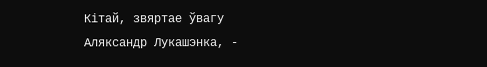Кітай, звяртае ўвагу Аляксандр Лукашэнка, -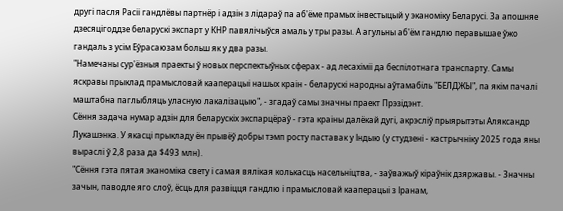другі пасля Расіі гандлёвы партнёр і адзін з лідараў па аб'ёме прамых інвестыцый у эканоміку Беларусі. За апошняе дзесяцігоддзе беларускі экспарт у КНР павялічыўся амаль у тры разы. А агульны аб'ём гандлю перавышае ўжо гандаль з усім Еўрасаюзам больш як у два разы.
"Намечаны сур'ёзныя праекты ў новых перспектыўных сферах - ад лесахіміі да беспілотнага транспарту. Самы яскравы прыклад прамысловай кааперацыі нашых краін - беларускі народны аўтамабіль "БЕЛДЖЫ", па якім пачалі маштабна паглыбляць уласную лакалізацыю", - згадаў самы значны праект Прэзідэнт.
Сёння задача нумар адзін для беларускіх экспарцёраў - гэта краіны далёкай дугі, акрэсліў прыярытэты Аляксандр Лукашэнка. У якасці прыкладу ён прывёў добры тэмп росту паставак у Індыю (у студзені - кастрычніку 2025 года яны выраслі ў 2,8 раза да $493 млн).
"Сёння гэта пятая эканоміка свету і самая вялікая колькасць насельніцтва, - заўважыў кіраўнік дзяржавы. - Значны зачын, паводле яго слоў, ёсць для развіцця гандлю і прамысловай кааперацыі з Іранам,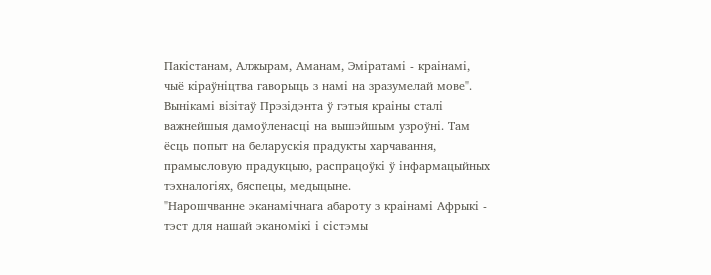Пакістанам, Алжырам, Аманам, Эміратамі - краінамі, чыё кіраўніцтва гаворыць з намі на зразумелай мове".
Вынікамі візітаў Прэзідэнта ў гэтыя краіны сталі важнейшыя дамоўленасці на вышэйшым узроўні. Там ёсць попыт на беларускія прадукты харчавання, прамысловую прадукцыю, распрацоўкі ў інфармацыйных тэхналогіях, бяспецы, медыцыне.
"Нарошчванне эканамічнага абароту з краінамі Афрыкі - тэст для нашай эканомікі і сістэмы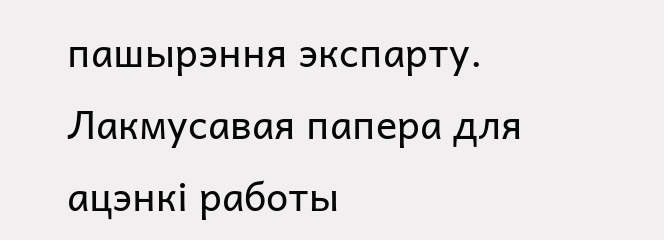пашырэння экспарту. Лакмусавая папера для ацэнкі работы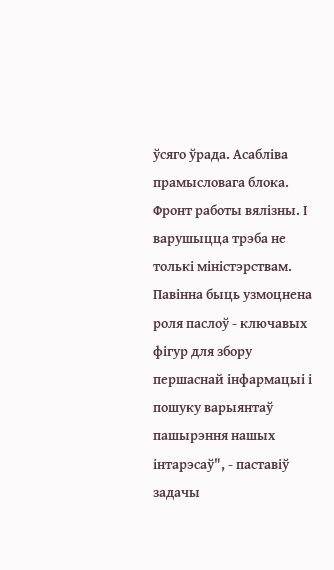ўсяго ўрада. Асабліва прамысловага блока. Фронт работы вялізны. І варушыцца трэба не толькі міністэрствам. Павінна быць узмоцнена роля паслоў - ключавых фігур для збору першаснай інфармацыі і пошуку варыянтаў пашырэння нашых інтарэсаў", - паставіў задачы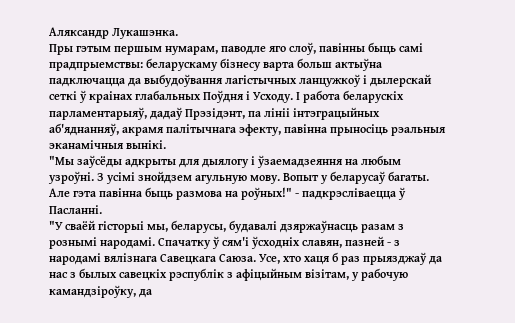Аляксандр Лукашэнка.
Пры гэтым першым нумарам, паводле яго слоў, павінны быць самі прадпрыемствы: беларускаму бізнесу варта больш актыўна падключацца да выбудоўвання лагістычных ланцужкоў і дылерскай сеткі ў краінах глабальных Поўдня і Усходу. І работа беларускіх парламентарыяў, дадаў Прэзідэнт, па лініі інтэграцыйных аб'яднанняў, акрамя палітычнага эфекту, павінна прыносіць рэальныя эканамічныя вынікі.
"Мы заўсёды адкрыты для дыялогу і ўзаемадзеяння на любым узроўні. З усімі знойдзем агульную мову. Вопыт у беларусаў багаты. Але гэта павінна быць размова на роўных!" - падкрэсліваецца ў Пасланні.
"У сваёй гісторыі мы, беларусы, будавалі дзяржаўнасць разам з рознымі народамі. Спачатку ў сям'і ўсходніх славян, пазней - з народамі вялізнага Савецкага Саюза. Усе, хто хаця б раз прыязджаў да нас з былых савецкіх рэспублік з афіцыйным візітам, у рабочую камандзіроўку, да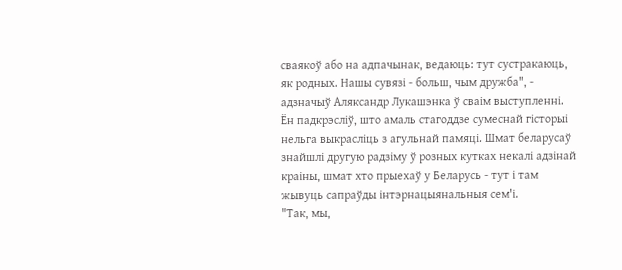сваякоў або на адпачынак, ведаюць: тут сустракаюць, як родных. Нашы сувязі - больш, чым дружба", - адзначыў Аляксандр Лукашэнка ў сваім выступленні.
Ён падкрэсліў, што амаль стагоддзе сумеснай гісторыі нельга выкрасліць з агульнай памяці. Шмат беларусаў знайшлі другую радзіму ў розных кутках некалі адзінай краіны, шмат хто прыехаў у Беларусь - тут і там жывуць сапраўды інтэрнацыянальныя сем'і.
"Так, мы,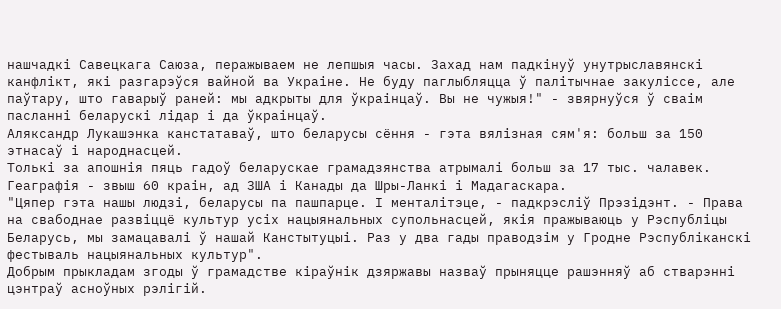нашчадкі Савецкага Саюза, перажываем не лепшыя часы. Захад нам падкінуў унутрыславянскі канфлікт, які разгарэўся вайной ва Украіне. Не буду паглыбляцца ў палітычнае закуліссе, але паўтару, што гаварыў раней: мы адкрыты для ўкраінцаў. Вы не чужыя!" - звярнуўся ў сваім пасланні беларускі лідар і да ўкраінцаў.
Аляксандр Лукашэнка канстатаваў, што беларусы сёння - гэта вялізная сям'я: больш за 150 этнасаў і народнасцей.
Толькі за апошнія пяць гадоў беларускае грамадзянства атрымалі больш за 17 тыс. чалавек. Геаграфія - звыш 60 краін, ад ЗША і Канады да Шры-Ланкі і Мадагаскара.
"Цяпер гэта нашы людзі, беларусы па пашпарце. І менталітэце, - падкрэсліў Прэзідэнт. - Права на свабоднае развіццё культур усіх нацыянальных супольнасцей, якія пражываюць у Рэспубліцы Беларусь, мы замацавалі ў нашай Канстытуцыі. Раз у два гады праводзім у Гродне Рэспубліканскі фестываль нацыянальных культур".
Добрым прыкладам згоды ў грамадстве кіраўнік дзяржавы назваў прыняцце рашэнняў аб стварэнні цэнтраў асноўных рэлігій.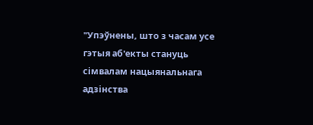"Упэўнены, што з часам усе гэтыя аб'екты стануць сімвалам нацыянальнага адзінства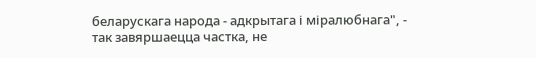беларускага народа - адкрытага і міралюбнага", - так завяршаецца частка, не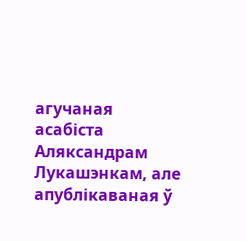агучаная асабіста Аляксандрам Лукашэнкам, але апублікаваная ў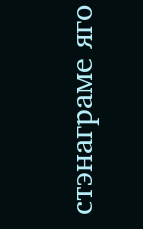стэнаграме яго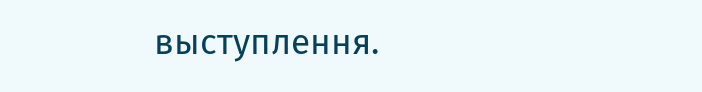выступлення.